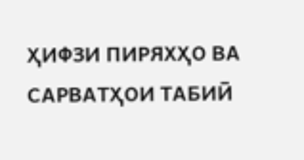ҲИФЗИ ПИРЯХҲО ВА САРВАТҲОИ ТАБИӢ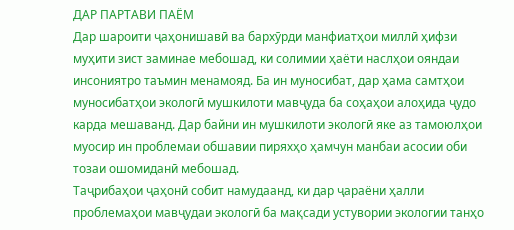ДАР ПАРТАВИ ПАЁМ
Дар шароити ҷаҳонишавӣ ва бархӯрди манфиатҳои миллӣ ҳифзи муҳити зист заминае мебошад, ки солимии ҳаёти наслҳои ояндаи инсониятро таъмин менамояд. Ба ин муносибат, дар ҳама самтҳои муносибатҳои экологӣ мушкилоти мавҷуда ба соҳаҳои алоҳида ҷудо карда мешаванд. Дар байни ин мушкилоти экологӣ яке аз тамоюлҳои муосир ин проблемаи обшавии пиряхҳо ҳамчун манбаи асосии оби тозаи ошомиданӣ мебошад.
Таҷрибаҳои ҷаҳонӣ собит намудаанд, ки дар ҷараёни ҳалли проблемаҳои мавҷудаи экологӣ ба мақсади устувории экологии танҳо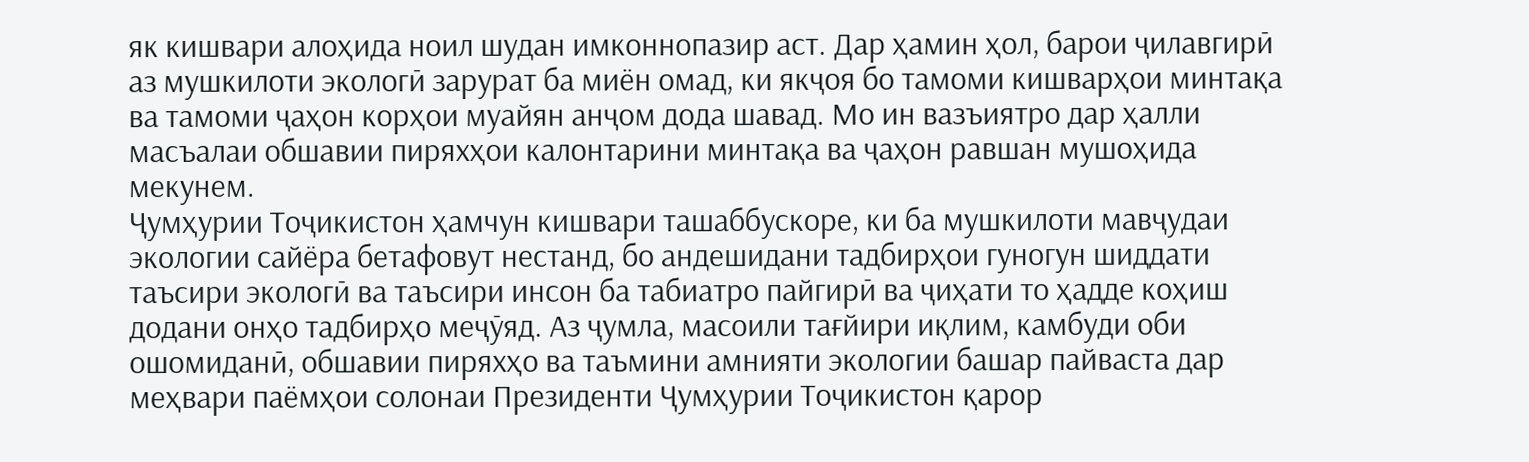як кишвари алоҳида ноил шудан имконнопазир аст. Дар ҳамин ҳол, барои ҷилавгирӣ аз мушкилоти экологӣ зарурат ба миён омад, ки якҷоя бо тамоми кишварҳои минтақа ва тамоми ҷаҳон корҳои муайян анҷом дода шавад. Мо ин вазъиятро дар ҳалли масъалаи обшавии пиряхҳои калонтарини минтақа ва ҷаҳон равшан мушоҳида мекунем.
Ҷумҳурии Тоҷикистон ҳамчун кишвари ташаббускоре, ки ба мушкилоти мавҷудаи экологии сайёра бетафовут нестанд, бо андешидани тадбирҳои гуногун шиддати таъсири экологӣ ва таъсири инсон ба табиатро пайгирӣ ва ҷиҳати то ҳадде коҳиш додани онҳо тадбирҳо меҷӯяд. Аз ҷумла, масоили тағйири иқлим, камбуди оби ошомиданӣ, обшавии пиряхҳо ва таъмини амнияти экологии башар пайваста дар меҳвари паёмҳои солонаи Президенти Ҷумҳурии Тоҷикистон қарор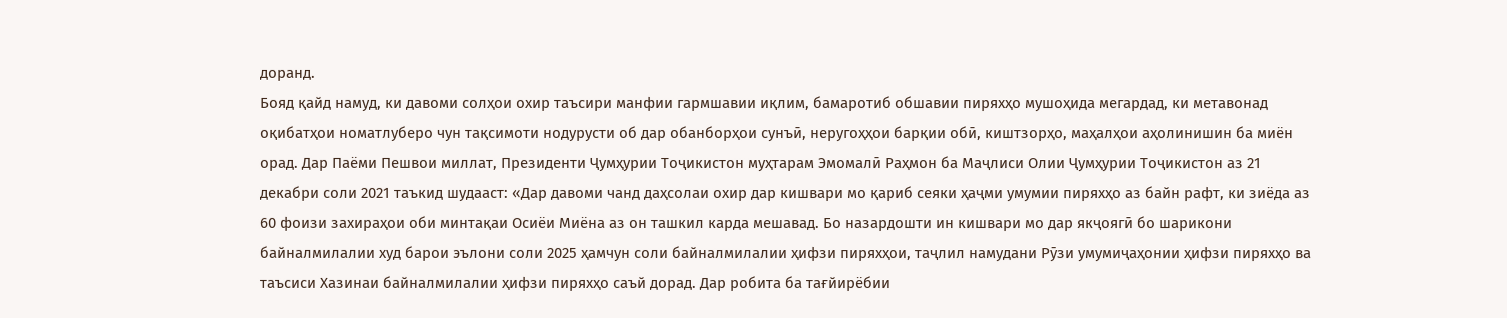доранд.
Бояд қайд намуд, ки давоми солҳои охир таъсири манфии гармшавии иқлим, бамаротиб обшавии пиряхҳо мушоҳида мегардад, ки метавонад оқибатҳои номатлуберо чун тақсимоти нодурусти об дар обанборҳои сунъӣ, неругоҳҳои барқии обӣ, киштзорҳо, маҳалҳои аҳолинишин ба миён орад. Дар Паёми Пешвои миллат, Президенти Ҷумҳурии Тоҷикистон муҳтарам Эмомалӣ Раҳмон ба Маҷлиси Олии Ҷумҳурии Тоҷикистон аз 21 декабри соли 2021 таъкид шудааст: «Дар давоми чанд даҳсолаи охир дар кишвари мо қариб сеяки ҳаҷми умумии пиряхҳо аз байн рафт, ки зиёда аз 60 фоизи захираҳои оби минтақаи Осиёи Миёна аз он ташкил карда мешавад. Бо назардошти ин кишвари мо дар якҷоягӣ бо шарикони байналмилалии худ барои эълони соли 2025 ҳамчун соли байналмилалии ҳифзи пиряхҳои, таҷлил намудани Рӯзи умумиҷаҳонии ҳифзи пиряхҳо ва таъсиси Хазинаи байналмилалии ҳифзи пиряхҳо саъй дорад. Дар робита ба тағйирёбии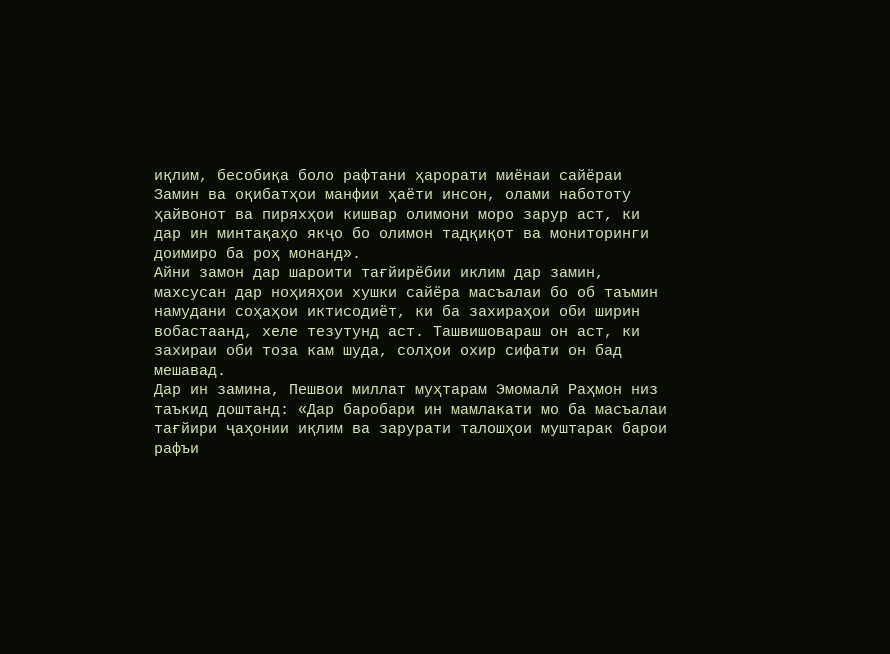иқлим, бесобиқа боло рафтани ҳарорати миёнаи сайёраи Замин ва оқибатҳои манфии ҳаёти инсон, олами набототу ҳайвонот ва пиряхҳои кишвар олимони моро зарур аст, ки дар ин минтақаҳо якҷо бо олимон тадқиқот ва мониторинги доимиро ба роҳ монанд».
Айни замон дар шароити тағйирёбии иклим дар замин, махсусан дар ноҳияҳои хушки сайёра масъалаи бо об таъмин намудани соҳаҳои иктисодиёт, ки ба захираҳои оби ширин вобастаанд, хеле тезутунд аст. Ташвишовараш он аст, ки захираи оби тоза кам шуда, солҳои охир сифати он бад мешавад.
Дар ин замина, Пешвои миллат муҳтарам Эмомалӣ Раҳмон низ таъкид доштанд: «Дар баробари ин мамлакати мо ба масъалаи тағйири ҷаҳонии иқлим ва зарурати талошҳои муштарак барои рафъи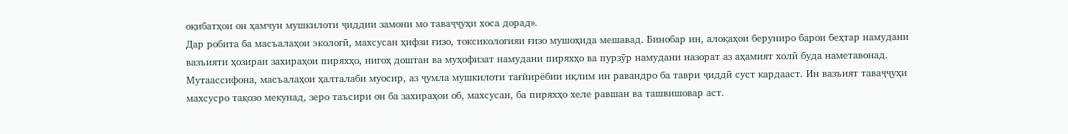оқибатҳои он ҳамчун мушкилоти ҷиддии замони мо таваҷҷуҳи хоса дорад».
Дар робита ба масъалаҳои экологӣ, махсусан ҳифзи ғизо, токсикологияи ғизо мушоҳида мешавад. Бинобар ин, алоқаҳои беруниро барои беҳтар намудани вазъияти ҳозираи захираҳои пиряхҳо, нигоҳ доштан ва муҳофизат намудани пиряхҳо ва пурзӯр намудани назорат аз аҳамият холӣ буда наметавонад.
Мутаассифона, масъалаҳои ҳалталаби муосир, аз ҷумла мушкилоти тағйирёбии иқлим ин равандро ба таври ҷиддӣ суст кардааст. Ин вазъият таваҷҷуҳи махсусро тақозо мекунад, зеро таъсири он ба захираҳои об, махсусан, ба пиряхҳо хеле равшан ва ташвишовар аст.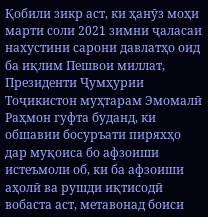Қобили зикр аст, ки ҳанӯз моҳи марти соли 2021 зимни ҷаласаи нахустини сарони давлатҳо оид ба иқлим Пешвои миллат, Президенти Ҷумҳурии Тоҷикистон муҳтарам Эмомалӣ Раҳмон гуфта буданд, ки обшавии босуръати пиряхҳо дар муқоиса бо афзоиши истеъмоли об, ки ба афзоиши аҳолӣ ва рушди иқтисодӣ вобаста аст, метавонад боиси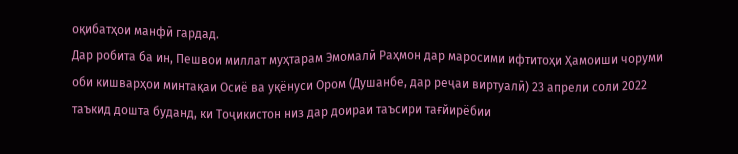оқибатҳои манфӣ гардад.
Дар робита ба ин, Пешвои миллат муҳтарам Эмомалӣ Раҳмон дар маросими ифтитоҳи Ҳамоиши чоруми оби кишварҳои минтақаи Осиё ва уқёнуси Ором (Душанбе, дар реҷаи виртуалӣ) 23 апрели соли 2022 таъкид дошта буданд, ки Тоҷикистон низ дар доираи таъсири тағйирёбии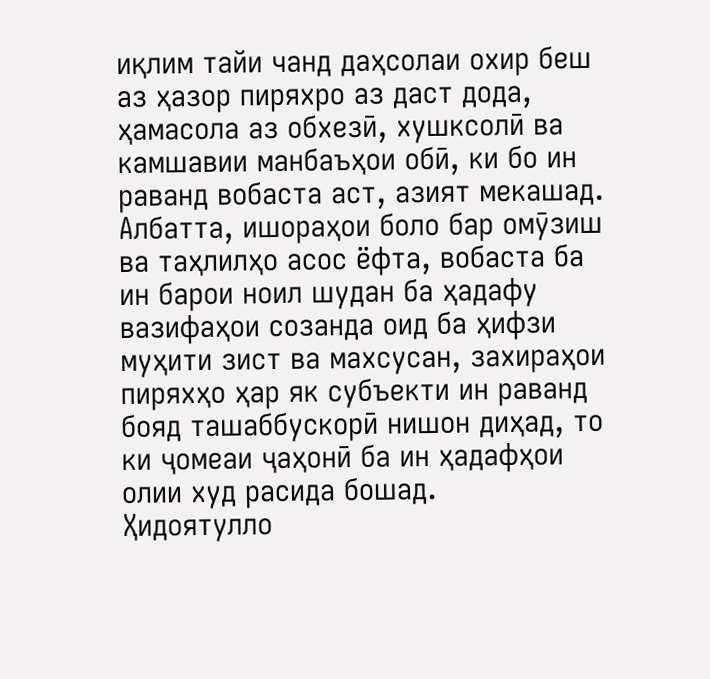иқлим тайи чанд даҳсолаи охир беш аз ҳазор пиряхро аз даст дода, ҳамасола аз обхезӣ, хушксолӣ ва камшавии манбаъҳои обӣ, ки бо ин раванд вобаста аст, азият мекашад.
Албатта, ишораҳои боло бар омӯзиш ва таҳлилҳо асос ёфта, вобаста ба ин барои ноил шудан ба ҳадафу вазифаҳои созанда оид ба ҳифзи муҳити зист ва махсусан, захираҳои пиряхҳо ҳар як субъекти ин раванд бояд ташаббускорӣ нишон диҳад, то ки ҷомеаи ҷаҳонӣ ба ин ҳадафҳои олии худ расида бошад.
Ҳидоятулло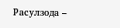Расулзода –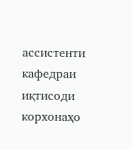ассистенти кафедраи иқтисоди
корхонаҳо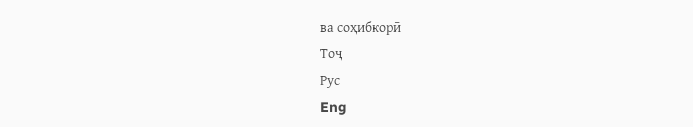ва соҳибкорӣ
Тоҷ
Рус
Eng